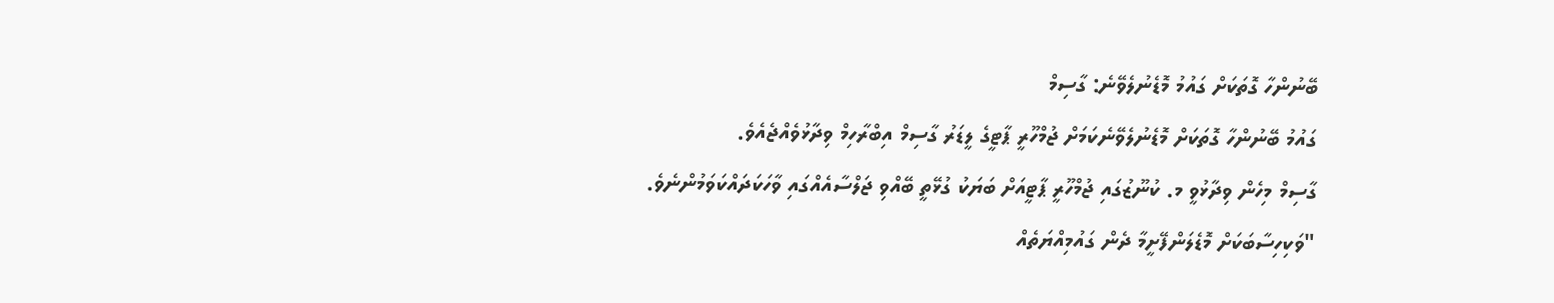ބޭނުންހާ ގޮތަކަށް ގައުމު މޮޑެނުލެވޭނެ: ގާސިމް
ގައުމު ބޭނުންހާ ގޮތަކަށް މޮޑެނުލެވޭނެކަމަށް ޖުމްހޫރީ ޕާޓީގެ ލީޑަރު ގާސިމް އިބްރާހިމް ވިދާޅުވެއްޖެއެވެ.
ގާސިމް މިހެން ވިދާޅުވީ މ. ކުނޫޒުގައި ޖުމްހޫރީ ޕާޓީއަށް ބަޔަކު ގުޅޭތީ ބޭއްވި ޖަލްސާއެއްގައި ވާހަކަދައްކަވަމުންނެވެ.
"ވަކިހިސާބަކަށް މޮޑެލަންފޭށީމާ ދެން ގައުމިއްޔަތެއް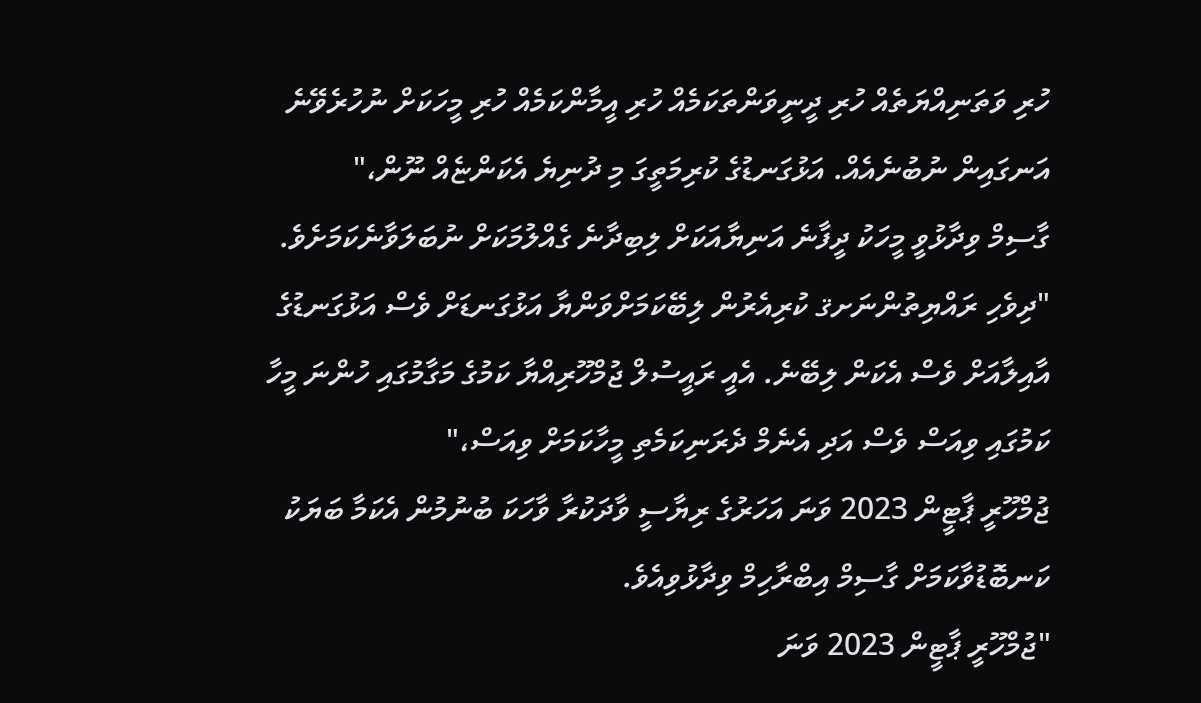ހުރި ވަތަނިއްޔަތެއް ހުރި ދީނީވަންތަކަމެއް ހުރި އީމާންކަމެއް ހުރި މީހަކަށް ނުހުރެވޭނެ އަނގައިން ނުބުނެއެއް. އަޅުގަނޑުގެ ކުރިމަތީގަ މި ދުނިޔެ އެކަންޏެއް ނޫން،"
ގާސިމް ވިދާޅުވީ މީހަކު ދީފާނެ އަނިޔާއަކަށް ލިބިދާނެ ގެއްލުމަކަށް ނުބަލަވާނެކަމަށެވެ.
"ދިވެހި ރައްޔިތުންނަށޤ ކުރިއެރުން ލިބޭކަމަށްވަންޔާ އަޅުގަނޑަށް ވެސް އަޅުގަނޑުގެ އާއިލާއަށް ވެސް އެކަން ލިބޭނެ. އެއީ ރައީސުލް ޖުމްހޫރިއްޔާ ކަމުގެ މަގާމުގައި ހުންނަ މީހާ ކަމުގައި ވިއަސް ވެސް އަދި އެނެމް ދެރަނިކަމެތި މީހާކަމަށް ވިއަސް،"
ޖުމްހޫރީ ޕާޓީން 2023 ވަނަ އަހަރުގެ ރިޔާސީ ވާދަކުރާ ވާހަކަ ބުނުމުން އެކަމާ ބަޔަކު ކަނބޮޑުވާކަމަށް ގާސިމް އިބްރާހިމް ވިދާޅުވިއެވެ.
"ޖުމްހޫރީ ޕާޓީން 2023 ވަނަ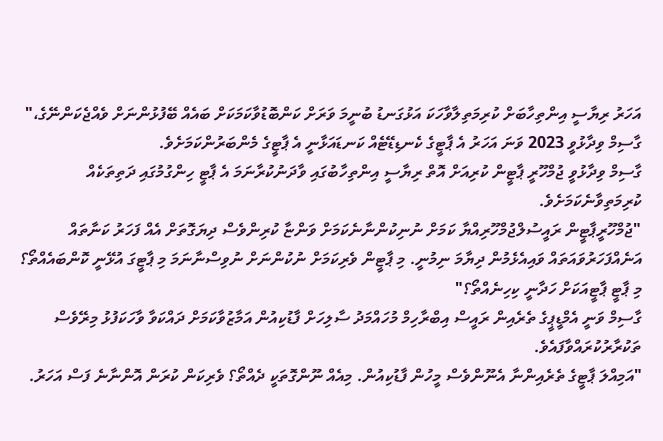އަހަރު ރިޔާސީ އިންތިހާބަށް ކުރިމަތިލާވާހަކަ އަޅުގަނޑު ބުނީމަ ވަރަށް ކަންބޮޑުވާކަމަކަށް ބައެއް ބޭފުޅުންނަށް ވެއްޖެކަންނޭގެ،"
ގާސިމް ވިދާޅުވީ 2023 ވަނަ އަހަރު އެ ޕާޓީގެ ކެނޑިޑޭޓެއް ކަނޑައަޅާނީ އެ ޕާޓީގެ މެންބަރުންކަމަށެވެ.
ގާސިމް ވިދާޅުވީ ޖުމްހޫރީ ޕާޓީން ކުރިއަށް އޮތް ރިޔާސީ އިންތިހާބުގައި ވާދަނުކުރާނަމަ އެ ޕާޓީ ހިންގުމުގައި ދަތިތަކެއް ކުރިމަތިވާނެކަމަށެވެ.
"ޖުމްހޫރީޕާޓީން ރައީސުލްޖުމްހޫރިއްޔާ ކަމަށް ނުނިކުންނާނެކަމަށް ވަންޏާ ކުރިންވެސް ދިޔަގޮތަށް އެއް ފަހަރު ކަނާތައް އަނެއްފަހަރުވައަތައް ވައިއެޅެމުން ދިޔާމަ ނިމުނީ. މި ޕާޓީން ވެރިކަމަށް ނުކުންނަށް ނުވިސްނާނަމަ މި ޕާޓީގަ އުޅޭނީ ކޮންބައެއްތޯ؟ މި ޕާޓީ ޕާޓީއަކަށް ހަދާނީ ކިހިނެއްތޯ؟"
ގާސިމް ވަނީ އެމްޑީޕީގެ ތެރެއިން ރައީސް އިބްރާހިމް މުހައްމަދު ސާލިހަށް ފާޑުކިއުން އަމާޒުވާކަމަށް ދައްކަވާ ވާހަކަފުޅު މިރޭވެސް ތަކުރާރުކުރައްވާފައެވެ.
"އަމިއްލަ ޕާޓީގެ ތެރެއިންނާ އެނޫންވެސް މީހުން ފާޑުކިއުން. މިއެއް ނޫންގޮތަކީ ދެއްތޯ؟ ވެރިކަން ކުރަން އޮންނާނެ ފަސް އަހަރު.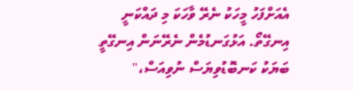އެއަށްފަހު މީހަކު ނެރޭ ވާހަކަ މި ދައްކަނީ އިނގޭތޯ. އަޅުގަނޑުމެން ނެރޭނަން އިނގޭތީ ބަޔަކު ކަނބޮޑުވިޔަސް ނުވިއަސް،"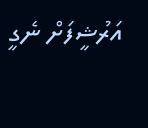އަރުޝީފަށް ނެގީ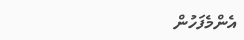އެންމެފަހުން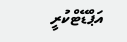އަޕްޑޭޓްކުރީ